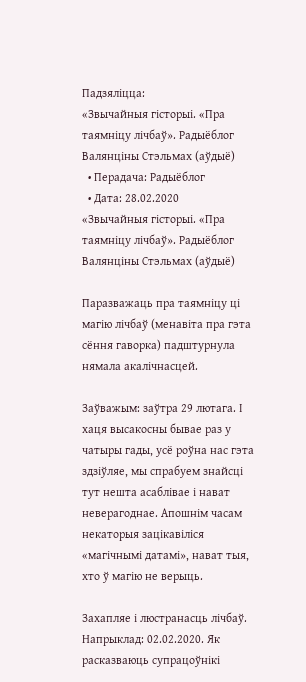Падзяліцца:
«Звычайныя гісторыі. «Пра таямніцу лічбаў». Радыёблог Валянціны Стэльмах (аўдыё)
  • Перадача: Радыёблог
  • Дата: 28.02.2020
«Звычайныя гісторыі. «Пра таямніцу лічбаў». Радыёблог Валянціны Стэльмах (аўдыё)

Паразважаць пра таямніцу ці магію лічбаў (менавіта пра гэта сёння гаворка) падштурнула нямала акалічнасцей.

Заўважым: заўтра 29 лютага. І хаця высакосны бывае раз у чатыры гады, усё роўна нас гэта здзіўляе, мы спрабуем знайсці тут нешта асаблівае і нават неверагоднае. Апошнім часам некаторыя зацікавіліся «магічнымі датамі», нават тыя, хто ў магію не верыць.

Захапляе і люстранасць лічбаў. Напрыклад: 02.02.2020. Як расказваюць супрацоўнікі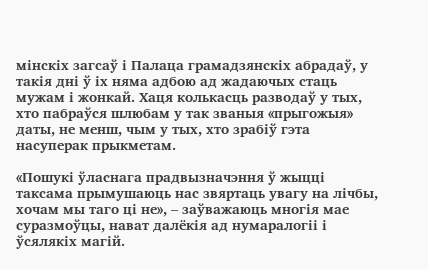мінскіх загсаў і Палаца грамадзянскіх абрадаў, у такія дні ў іх няма адбою ад жадаючых стаць мужам і жонкай. Хаця колькасць разводаў у тых, хто пабраўся шлюбам у так званыя «прыгожыя» даты, не менш, чым у тых, хто зрабіў гэта насуперак прыкметам.

«Пошукі ўласнага прадвызначэння ў жыцці таксама прымушаюць нас звяртаць увагу на лічбы, хочам мы таго ці не», – заўважаюць многія мае суразмоўцы, нават далёкія ад нумаралогіі і ўсялякіх магій.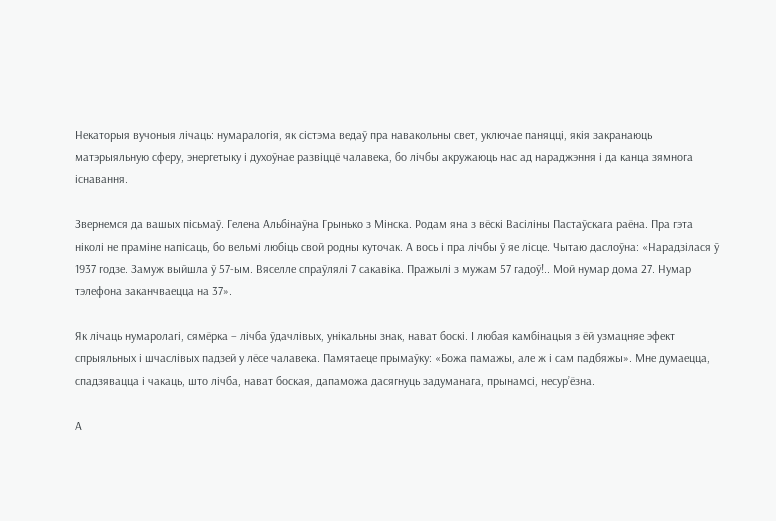Некаторыя вучоныя лічаць: нумаралогія, як сістэма ведаў пра навакольны свет, уключае паняцці, якія закранаюць матэрыяльную сферу, энергетыку і духоўнае развіццё чалавека, бо лічбы акружаюць нас ад нараджэння і да канца зямнога існавання.

Звернемся да вашых пісьмаў. Гелена Альбінаўна Грынько з Мінска. Родам яна з вёскі Васіліны Пастаўскага раёна. Пра гэта ніколі не праміне напісаць, бо вельмі любіць свой родны куточак. А вось і пра лічбы ў яе лісце. Чытаю даслоўна: «Нарадзілася ў 1937 годзе. Замуж выйшла ў 57-ым. Вяселле спраўлялі 7 сакавіка. Пражылі з мужам 57 гадоў!.. Мой нумар дома 27. Нумар тэлефона заканчваецца на 37».

Як лічаць нумаролагі, сямёрка – лічба ўдачлівых, унікальны знак, нават боскі. І любая камбінацыя з ёй узмацняе эфект спрыяльных і шчаслівых падзей у лёсе чалавека. Памятаеце прымаўку: «Божа памажы, але ж і сам падбяжы». Мне думаецца, спадзявацца і чакаць, што лічба, нават боская, дапаможа дасягнуць задуманага, прынамсі, несур’ёзна.

А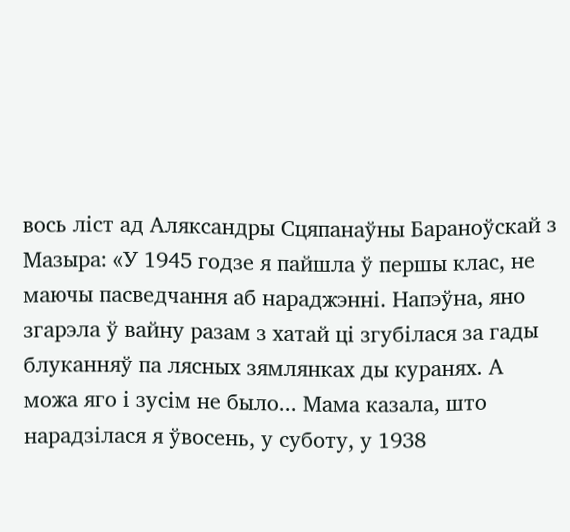вось ліст ад Аляксандры Сцяпанаўны Бараноўскай з Мазыра: «У 1945 годзе я пайшла ў першы клас, не маючы пасведчання аб нараджэнні. Напэўна, яно згарэла ў вайну разам з хатай ці згубілася за гады блуканняў па лясных зямлянках ды куранях. А можа яго і зусім не было... Мама казала, што нарадзілася я ўвосень, у суботу, у 1938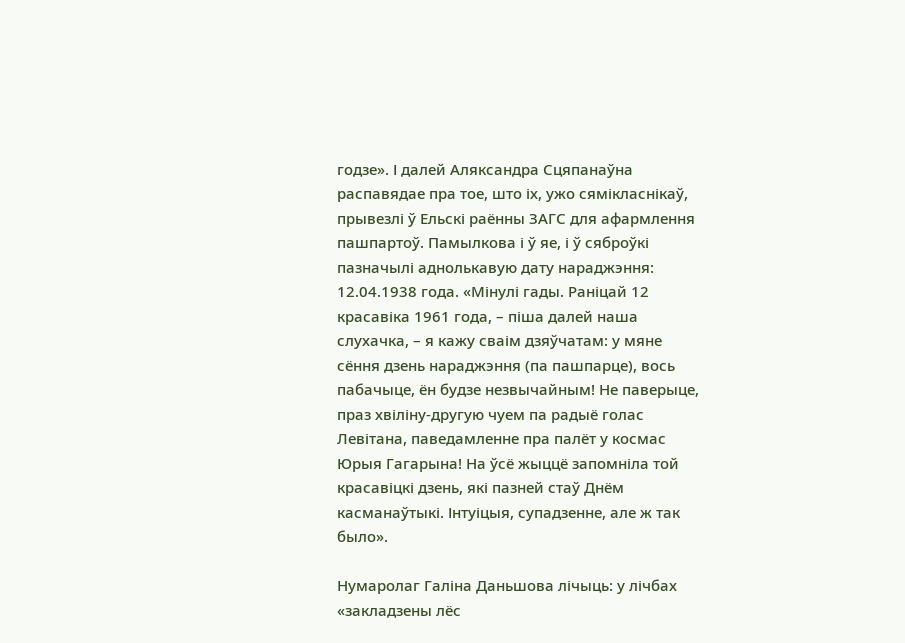годзе». І далей Аляксандра Сцяпанаўна распавядае пра тое, што іх, ужо сямікласнікаў, прывезлі ў Ельскі раённы ЗАГС для афармлення пашпартоў. Памылкова і ў яе, і ў сяброўкі пазначылі аднолькавую дату нараджэння: 12.04.1938 года. «Мінулі гады. Раніцай 12 красавіка 1961 года, – піша далей наша слухачка, – я кажу сваім дзяўчатам: у мяне сёння дзень нараджэння (па пашпарце), вось пабачыце, ён будзе незвычайным! Не паверыце, праз хвіліну-другую чуем па радыё голас Левітана, паведамленне пра палёт у космас Юрыя Гагарына! На ўсё жыццё запомніла той красавіцкі дзень, які пазней стаў Днём касманаўтыкі. Інтуіцыя, супадзенне, але ж так было».

Нумаролаг Галіна Даньшова лічыць: у лічбах «закладзены лёс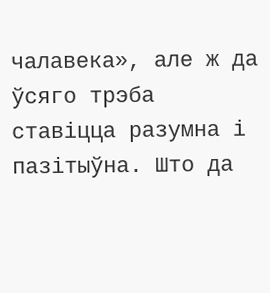чалавека», але ж да ўсяго трэба ставіцца разумна і пазітыўна. Што да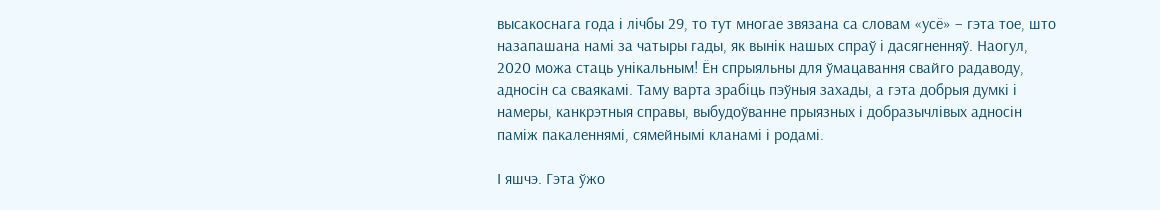высакоснага года і лічбы 29, то тут многае звязана са словам «усё» – гэта тое, што назапашана намі за чатыры гады, як вынік нашых спраў і дасягненняў. Наогул, 2020 можа стаць унікальным! Ён спрыяльны для ўмацавання свайго радаводу, адносін са сваякамі. Таму варта зрабіць пэўныя захады, а гэта добрыя думкі і намеры, канкрэтныя справы, выбудоўванне прыязных і добразычлівых адносін паміж пакаленнямі, сямейнымі кланамі і родамі.

І яшчэ. Гэта ўжо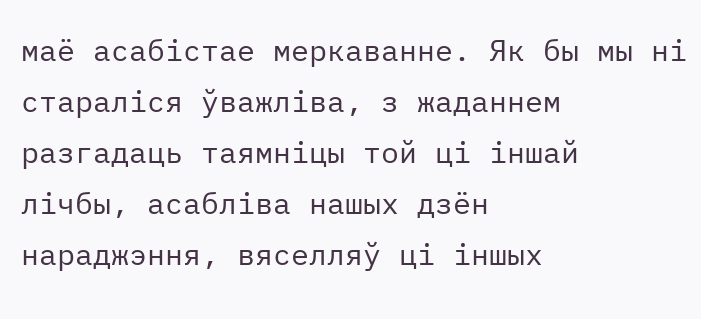маё асабістае меркаванне. Як бы мы ні стараліся ўважліва, з жаданнем разгадаць таямніцы той ці іншай лічбы, асабліва нашых дзён нараджэння, вяселляў ці іншых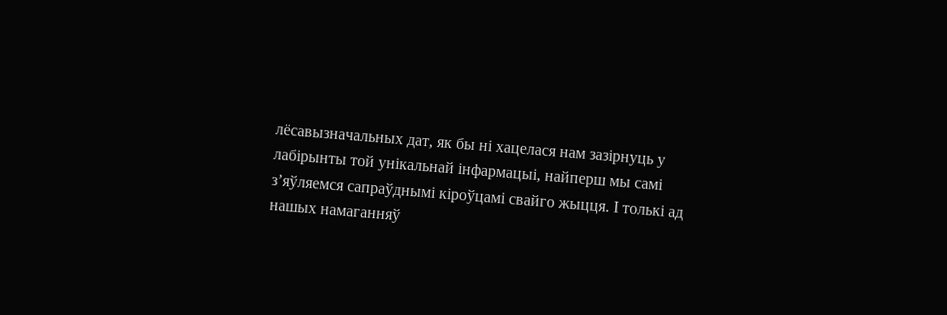лёсавызначальных дат, як бы ні хацелася нам зазірнуць у лабірынты той унікальнай інфармацыі, найперш мы самі з’яўляемся сапраўднымі кіроўцамі свайго жыцця. І толькі ад нашых намаганняў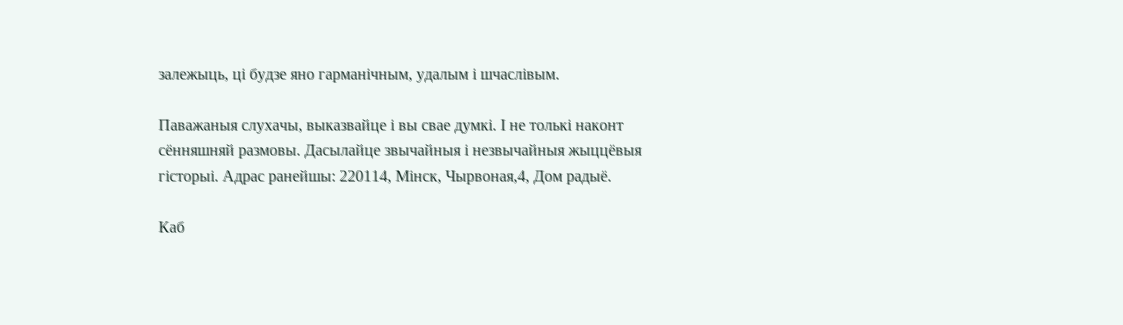залежыць, ці будзе яно гарманічным, удалым і шчаслівым.

Паважаныя слухачы, выказвайце і вы свае думкі. І не толькі наконт сённяшняй размовы. Дасылайце звычайныя і незвычайныя жыццёвыя гісторыі. Адрас ранейшы: 220114, Мінск, Чырвоная,4, Дом радыё.

Каб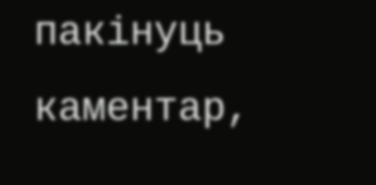пакінуць каментар,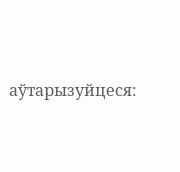аўтарызуйцеся: